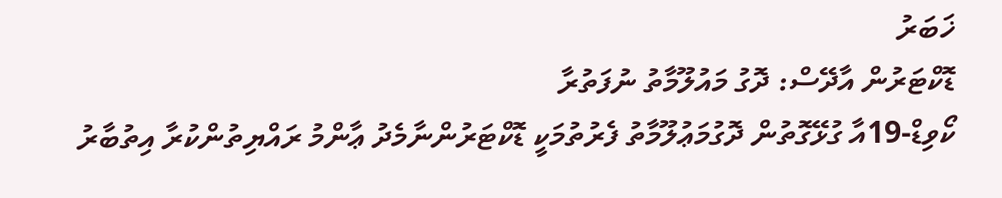ޚަބަރު
ޑޮކްޓަރުން އާދޭސް: ދޮގު މައުލޫމާތު ނުފަތުރާ
ކޯވިޑް-19އާ ގުޅޭގޮތުން ދޮގުމަޢުލޫމާތު ފެރުތުމަކީ ޑޮކްޓަރުންނާމެދު ޢާންމު ރައްޔިތުންކުރާ އިތުބާރު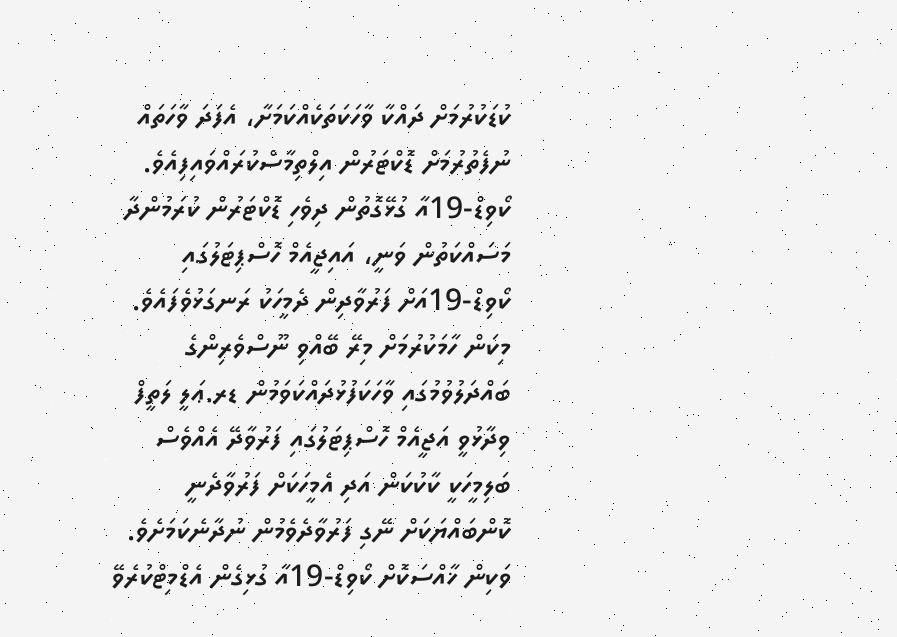ކުޑަކުރުމަށް ދައްކާ ވާހަކަތަކެއްކަމަށާ، އެފަދަ ވާހަތައް ނުފެތުރުމަށް ޑޮކްޓަރުން އިލްތިމާސްކުރައްވައިފިއެވެ.
ކޯވިޑް-19އާ ގުޅޭގޮތުން ދިވެހި ޑޮކްޓަރުން ކުރަމުންދާ މަސައްކަތުން ވަނީ، އައިޖީއެމް ހޮސްޕިޓަލުގައި ކޯވިޑް-19އަށް ފަރުވާދިން ދެމީހަކު ރަނގަޅުވެފައެވެ. މިކަން ހާމަކުރުމަށް މިރޭ ބޭއްވި ނޫސްވެރިންގެ ބައްދަލުވުމުގައި ވާހަކަފުޅުދައްކަވަމުން ޑރ.ޢަލީ ލަތީފް ވިދާޅުވީ އަޖީއެމް ހޮސްޕިޓަލުގައި ފަރުވާދޭ އެއްވެސް ބަލިމީހަކީ ކާކުކަން އަދި އެމީހަކަށް ފަރުވާދެނީ ކޮންބައްޔަކަށް ނޭގި ފަރުވާދެވެމުން ނުދާނެކަމަށެވެ.
ވަކިން ޚާއްސަކޮށް ކޯވިޑް-19އާ ގުޅިގެން އެޑްމިޓްކުރެވޭ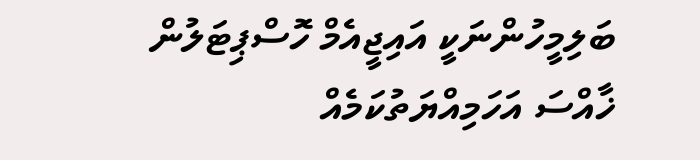ބަލިމީހުންނަކީ އައިޖީއެމް ހޮސްޕިޓަލުން ޚާއްސަ އަހަމިއްޔަތުކަމެއް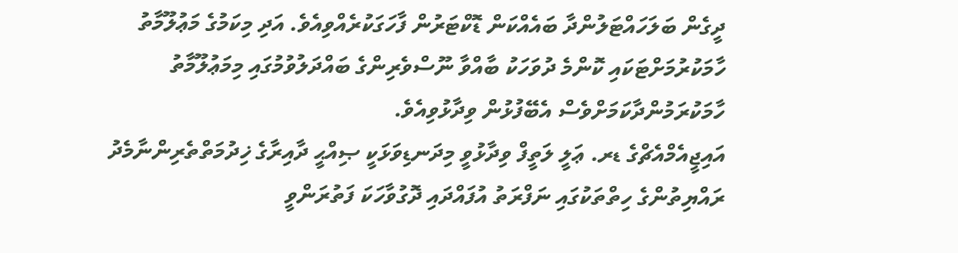ދީގެން ބަލަހައްޓަލުންދާ ބައެއްކަން ޑޮކްޓަރުން ފާހަގަކުރެއްވިއެވެ. އަދި މިކަމުގެ މަޢުލޫމާތު ހާމަކުރުމަށްޓަކައި ކޮންމެ ދުވަހަކު ބާއްވާ ނޫސްވެރިންގެ ބައްދަލުވުމުގައި މިމަޢުލޫމާތު ހާމަކުރަމުންދާކަމަށްވެސް އެބޭފުޅުން ވިދާޅުވިއެވެ.
އައިޖީއެމްއެޗްގެ ޑރ. ޢަލީ ލަތީފް ވިދާޅުވީ މިދަނޑިވަޅަކީ ޞިއްޙީ ދާއިރާގެ ޚިދުމަތްތެރިންނާމެދު ރައްޔިތުންގެ ހިތްތަކުގައި ނަފްރަތު އުފައްދައި ދޮގުވާހަކަ ފަތުރަންވީ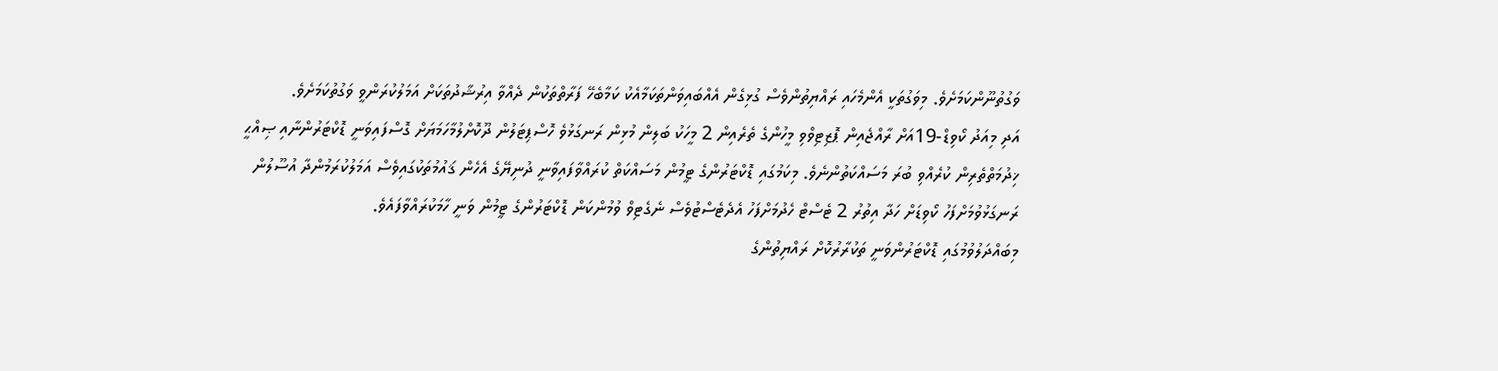ވަގުތުނޫންކަމަށެވެ. މިވަގުތަކީ އެންމެހައި ރައްޔިތުންވެސް ގުޅިގެން އެއްބައިވަންތަކަމާއެކު ކަމާބެހޭ ފަރާތްތަކުން ދެއްވާ އިރުޝާދުތަކަށް އަމަލުކުރަންވީ ވަގުތުކަމަށެވެ.
އަދި މިއަދު ކޯވިޑް-19އަށް ރާއްޖެއިން ޕޮޒިޓިވްވި މީހުންގެ ތެރެއިން 2 މީހަކު ބަލިން މުޅިން ރަނގަޅުވެ ހޮސްޕިޓަލުން ދޫކޮށްލުމާހަމަޔަށް ގޮސްފައިވަނީ ޑޮކްޓަރުންނާއި ޞިއްޙީ ޚިދުމަތްތެރިން ކުރެއްވި ބުރަ މަސައްކަތުންނެވެ. މިކަމުގައި ޑޮކްޓަރުންގެ ޓީމުން މަސައްކަތް ކުރައްވާފައިވާނީ ދުނިޔޭގެ އެހެން ޤައުމުތަކުގައިވެސް އަމަލުކުރަމުންދާ އުސޫލުން ރަނގަޅުވުމަށްފަހު ކޯވިޑަށް ހަދާ އިތުރު 2 ޓެސްޓް ހެދުމަށްފަހު އެދެޓެސްޓުވެސް ނެގެޓިވް ވުމުންކަން ޑޮކްޓަރުންގެ ޓީމުން ވަނީ ހާމަކުރައްވާފައެވެ.
މިބައްދަލުވުމުގައި ޑޮކްޓަރުންވަނީ ތަކުރާރުކޮށް ރައްޔިތުންގެ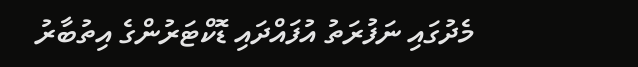މެދުގައި ނަފުރަތު އުފައްދައި ޑޮކްޓަރުންގެ އިތުބާރު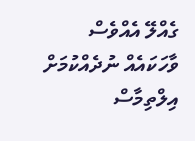ގެއްލޭ އެއްވެސް ވާހަކައެއް ނުދެއްކުމަށް އިލްތިމާސް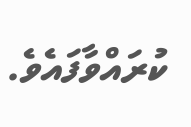ކުރައްވާފައެވެ.